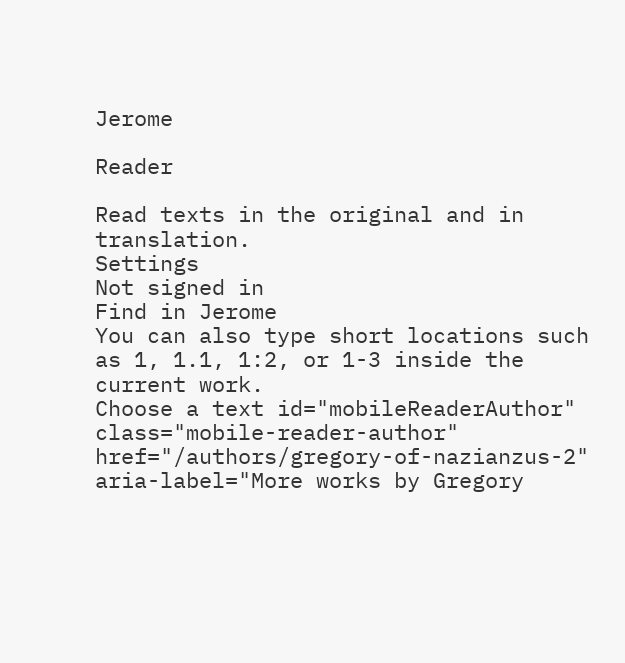Jerome

Reader

Read texts in the original and in translation.
Settings
Not signed in
Find in Jerome
You can also type short locations such as 1, 1.1, 1:2, or 1-3 inside the current work.
Choose a text id="mobileReaderAuthor" class="mobile-reader-author" href="/authors/gregory-of-nazianzus-2" aria-label="More works by Gregory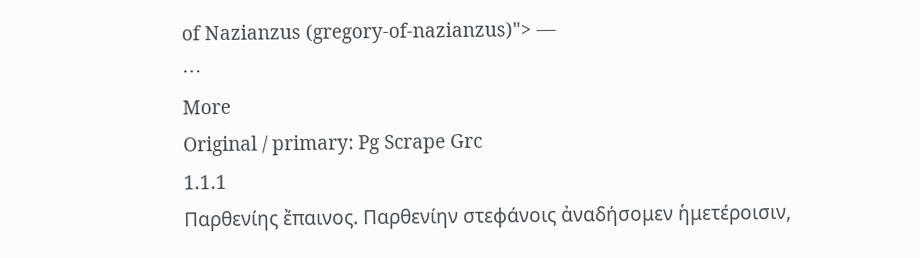of Nazianzus (gregory-of-nazianzus)"> —
⋯
More
Original / primary: Pg Scrape Grc
1.1.1
Παρθενίης ἔπαινος. Παρθενίην στεφάνοις ἀναδήσομεν ἡμετέροισιν,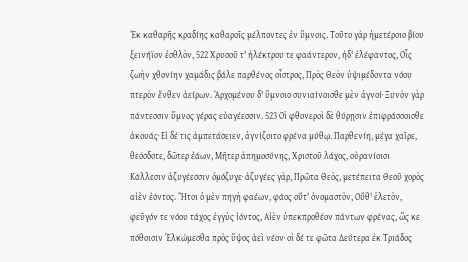Ἐκ καθαρῆς κραδίης καθαροῖς μέλποντες ἐν ὕμνοις. Τοῦτο γὰρ ἡμετέροιο βίου ξεινήϊον ἐσθλὸν, 522 Χρυσοῦ τ' ἠλέκτρου τε φαάντερον, ἠδ' ἐλέφαντος, Οἷς ζωὴν χθονίην χαμάδις βάλε παρθένος οἶστρος, Πρὸς Θεὸν ὑψιμέδοντα νόου πτερὸν ἔνθεν ἀείρων. Ἀρχομένου δ' ὕμνοιο συνιαίνοισθε μὲν ἁγνοί· Ξυνὸν γὰρ πάντεσσιν ὕμνος γέρας εὐαγέεσσιν. 523 Οἱ φθονεροὶ δὲ θύρῃσιν ἐπιφράσσοισθε ἀκουάς· Εἰ δέ τις ἀμπετάσειεν, ἁγνίζοιτο φρένα μύθῳ. Παρθενίη, μέγα χαῖρε, θεόσδοτε, δῶτερ ἐάων, Μῆτερ ἀπημοσύνης, Χριστοῦ λάχος, οὐρανίοισι Κάλλεσιν ἀζυγέεσσιν ὁμόζυγε· ἀζυγέες γὰρ, Πρῶτα Θεὸς, μετέπειτα Θεοῦ χορὸς αἰὲν ἐόντος. Ἤτοι ὁ μὲν πηγὴ φαέων, φάος οὔτ' ὀνομαστὸν, Οὔθ' ἑλετὸν, φεῦγόν τε νόου τάχος ἐγγὺς ἰόντος, Αἰὲν ὑπεκπροθέον πάντων φρένας, ὥς κε πόθοισιν Ἑλκώμεσθα πρὸς ὕψος ἀεὶ νέον· οἱ δέ τε φῶτα Δεύτερα ἐκ Τριάδος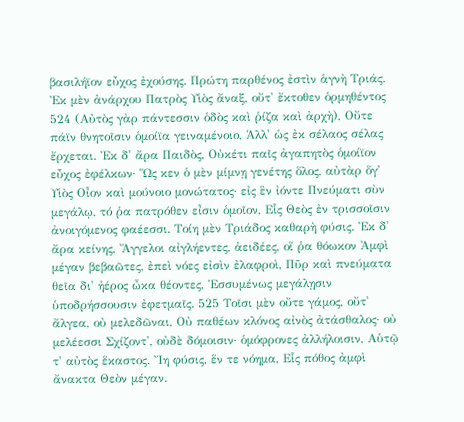βασιλήϊον εὖχος ἐχούσης. Πρώτη παρθένος ἐστὶν ἁγνὴ Τριάς. Ἐκ μὲν ἀνάρχου Πατρὸς Υἱὸς ἄναξ, οὔτ' ἔκτοθεν ὁρμηθέντος 524 (Αὐτὸς γὰρ πάντεσσιν ὁδὸς καὶ ῥίζα καὶ ἀρχὴ), Οὔτε πάϊν θνητοῖσιν ὁμοίϊα γειναμένοιο, Ἀλλ' ὡς ἐκ σέλαος σέλας ἔρχεται. Ἐκ δ' ἄρα Παιδὸς, Οὐκέτι παῖς ἀγαπητὸς ὁμοίϊον εὖχος ἐφέλκων· Ὥς κεν ὁ μὲν μίμνῃ γενέτης ὅλος, αὐτὰρ ὅγ' Υἱὸς Οἶον καὶ μούνοιο μονώτατος· εἰς ἓν ἰόντε Πνεύματι σὺν μεγάλῳ, τό ῥα πατρόθεν εἶσιν ὁμοῖον, Εἷς Θεὸς ἐν τρισσοῖσιν ἀνοιγόμενος φαέεσσι. Τοίη μὲν Τριάδος καθαρὴ φύσις. Ἐκ δ' ἄρα κείνης, Ἄγγελοι αἰγλήεντες, ἀειδέες, οἵ ῥα θόωκον Ἀμφὶ μέγαν βεβαῶτες, ἐπεὶ νόες εἰσὶν ἐλαφροὶ, Πῦρ καὶ πνεύματα θεῖα δι' ἠέρος ὦκα θέοντες, Ἐσσυμένως μεγάλῃσιν ὑποδρήσσουσιν ἐφετμαῖς. 525 Τοῖσι μὲν οὔτε γάμος, οὔτ' ἄλγεα, οὐ μελεδῶναι, Οὐ παθέων κλόνος αἰνὸς ἀτάσθαλος· οὐ μελέεσσι Σχίζοντ', οὐδὲ δόμοισιν· ὁμόφρονες ἀλλήλοισιν, Αὑτῷ τ' αὐτὸς ἕκαστος. Ἴη φύσις, ἕν τε νόημα, Εἷς πόθος ἀμφὶ ἄνακτα Θεὸν μέγαν.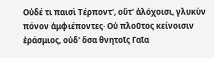Οὐδέ τι παισὶ Τέρποντ', οὔτ' ἀλόχοισι, γλυκὺν πόνον ἀμφιέποντες· Οὐ πλοῦτος κείνοισιν ἐράσμιος, οὐδ' ὅσα θνητοῖς Γαῖα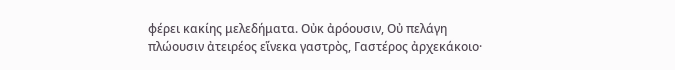φέρει κακίης μελεδήματα. Οὐκ ἀρόουσιν, Οὐ πελάγη πλώουσιν ἀτειρέος εἵνεκα γαστρὸς, Γαστέρος ἀρχεκάκοιο·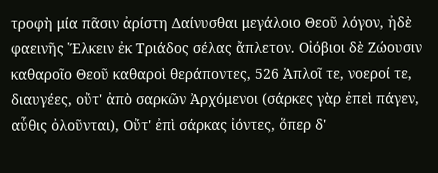τροφὴ μία πᾶσιν ἀρίστη Δαίνυσθαι μεγάλοιο Θεοῦ λόγον, ἠδὲ φαεινῆς Ἕλκειν ἐκ Τριάδος σέλας ἄπλετον. Οἰόβιοι δὲ Ζώουσιν καθαροῖο Θεοῦ καθαροὶ θεράποντες, 526 Ἁπλοῖ τε, νοεροί τε, διαυγέες, οὔτ' ἀπὸ σαρκῶν Ἀρχόμενοι (σάρκες γὰρ ἐπεὶ πάγεν, αὖθις ὀλοῦνται), Οὔτ' ἐπὶ σάρκας ἰόντες, ὅπερ δ'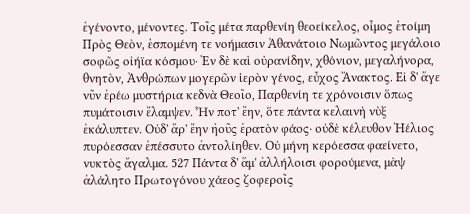ἐγένοντο, μένοντες. Τοῖς μέτα παρθενίη θεοείκελος, οἶμος ἑτοίμη Πρὸς Θεὸν, ἑσπομένη τε νοήμασιν Ἀθανάτοιο Νωμῶντος μεγάλοιο σοφῶς οἰήϊα κόσμου· Ἐν δὲ καὶ οὐρανίδην, χθόνιον, μεγαλήνορα, θνητὸν, Ἀνθρώπων μογερῶν ἱερὸν γένος, εὖχος Ἄνακτος. Εἰ δ' ἄγε νῦν ἐρέω μυστήρια κεδνὰ Θεοῖο, Παρθενίη τε χρόνοισιν ὅπως πυμάτοισιν ἔλαμψεν. Ἦν ποτ' ἔην, ὅτε πάντα κελαινὴ νὺξ ἐκάλυπτεν. Οὐδ' ἄρ' ἔην ἠοῦς ἐρατὸν φάος· οὐδὲ κέλευθον Ἠέλιος πυρόεσσαν ἐπέσσυτο ἀντολίηθεν. Οὐ μήνη κερόεσσα φαείνετο, νυκτὸς ἄγαλμα. 527 Πάντα δ' ἅμ' ἀλλήλοισι φορούμενα, μὰψ ἀλάλητο Πρωτογόνου χάεος ζοφεροῖς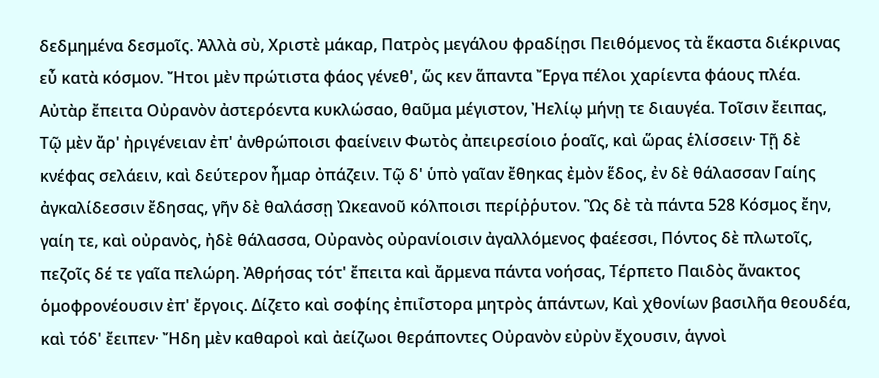δεδμημένα δεσμοῖς. Ἀλλὰ σὺ, Χριστὲ μάκαρ, Πατρὸς μεγάλου φραδίῃσι Πειθόμενος τὰ ἕκαστα διέκρινας εὖ κατὰ κόσμον. Ἤτοι μὲν πρώτιστα φάος γένεθ', ὥς κεν ἅπαντα Ἔργα πέλοι χαρίεντα φάους πλέα. Αὐτὰρ ἔπειτα Οὐρανὸν ἀστερόεντα κυκλώσαο, θαῦμα μέγιστον, Ἠελίῳ μήνῃ τε διαυγέα. Τοῖσιν ἔειπας, Τῷ μὲν ἄρ' ἠριγένειαν ἐπ' ἀνθρώποισι φαείνειν Φωτὸς ἀπειρεσίοιο ῥοαῖς, καὶ ὥρας ἑλίσσειν· Τῇ δὲ κνέφας σελάειν, καὶ δεύτερον ἦμαρ ὀπάζειν. Τῷ δ' ὑπὸ γαῖαν ἔθηκας ἐμὸν ἕδος, ἐν δὲ θάλασσαν Γαίης ἀγκαλίδεσσιν ἔδησας, γῆν δὲ θαλάσσῃ Ὠκεανοῦ κόλποισι περίῤῥυτον. Ὣς δὲ τὰ πάντα 528 Κόσμος ἔην, γαίη τε, καὶ οὐρανὸς, ἠδὲ θάλασσα, Οὐρανὸς οὐρανίοισιν ἀγαλλόμενος φαέεσσι, Πόντος δὲ πλωτοῖς, πεζοῖς δέ τε γαῖα πελώρη. Ἀθρήσας τότ' ἔπειτα καὶ ἄρμενα πάντα νοήσας, Τέρπετο Παιδὸς ἄνακτος ὁμοφρονέουσιν ἐπ' ἔργοις. Δίζετο καὶ σοφίης ἐπιΐστορα μητρὸς ἁπάντων, Καὶ χθονίων βασιλῆα θεουδέα, καὶ τόδ' ἔειπεν· Ἤδη μὲν καθαροὶ καὶ ἀείζωοι θεράποντες Οὐρανὸν εὐρὺν ἔχουσιν, ἁγνοὶ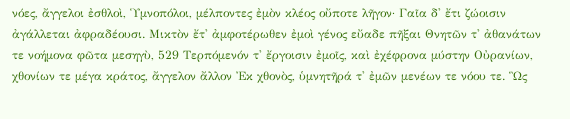νόες, ἄγγελοι ἐσθλοὶ, Ὑμνοπόλοι, μέλποντες ἐμὸν κλέος οὔποτε λῆγον· Γαῖα δ' ἔτι ζώοισιν ἀγάλλεται ἀφραδέουσι. Μικτὸν ἔτ' ἀμφοτέρωθεν ἐμοὶ γένος εὔαδε πῆξαι Θνητῶν τ' ἀθανάτων τε νοήμονα φῶτα μεσηγὺ, 529 Τερπόμενόν τ' ἔργοισιν ἐμοῖς, καὶ ἐχέφρονα μύστην Οὐρανίων, χθονίων τε μέγα κράτος, ἄγγελον ἄλλον Ἐκ χθονὸς, ὑμνητῆρά τ' ἐμῶν μενέων τε νόου τε. Ὣς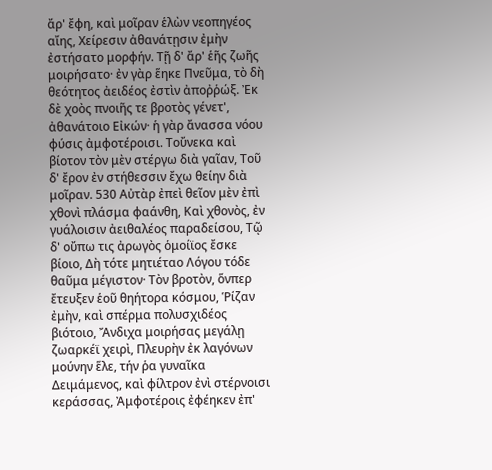ἄρ' ἔφη, καὶ μοῖραν ἑλὼν νεοπηγέος αἴης, Χείρεσιν ἀθανάτῃσιν ἐμὴν ἐστήσατο μορφήν. Τῇ δ' ἄρ' ἑῆς ζωῆς μοιρήσατο· ἐν γὰρ ἕηκε Πνεῦμα, τὸ δὴ θεότητος ἀειδέος ἐστὶν ἀποῤῥώξ. Ἐκ δὲ χοὸς πνοιῆς τε βροτὸς γένετ', ἀθανάτοιο Εἰκών· ἡ γὰρ ἄνασσα νόου φύσις ἀμφοτέροισι. Τοὔνεκα καὶ βίοτον τὸν μὲν στέργω διὰ γαῖαν, Τοῦ δ' ἔρον ἐν στήθεσσιν ἔχω θείην διὰ μοῖραν. 530 Αὐτὰρ ἐπεὶ θεῖον μὲν ἐπὶ χθονὶ πλάσμα φαάνθη, Καὶ χθονὸς, ἐν γυάλοισιν ἀειθαλέος παραδείσου, Τῷ δ' οὔπω τις ἀρωγὸς ὁμοίϊος ἔσκε βίοιο, Δὴ τότε μητιέταο Λόγου τόδε θαῦμα μέγιστον· Τὸν βροτὸν, ὅνπερ ἔτευξεν ἑοῦ θηήτορα κόσμου, Ῥίζαν ἐμὴν, καὶ σπέρμα πολυσχιδέος βιότοιο, Ἄνδιχα μοιρήσας μεγάλῃ ζωαρκέϊ χειρὶ, Πλευρὴν ἐκ λαγόνων μούνην ἕλε, τήν ῥα γυναῖκα Δειμάμενος, καὶ φίλτρον ἐνὶ στέρνοισι κεράσσας, Ἀμφοτέροις ἐφέηκεν ἐπ'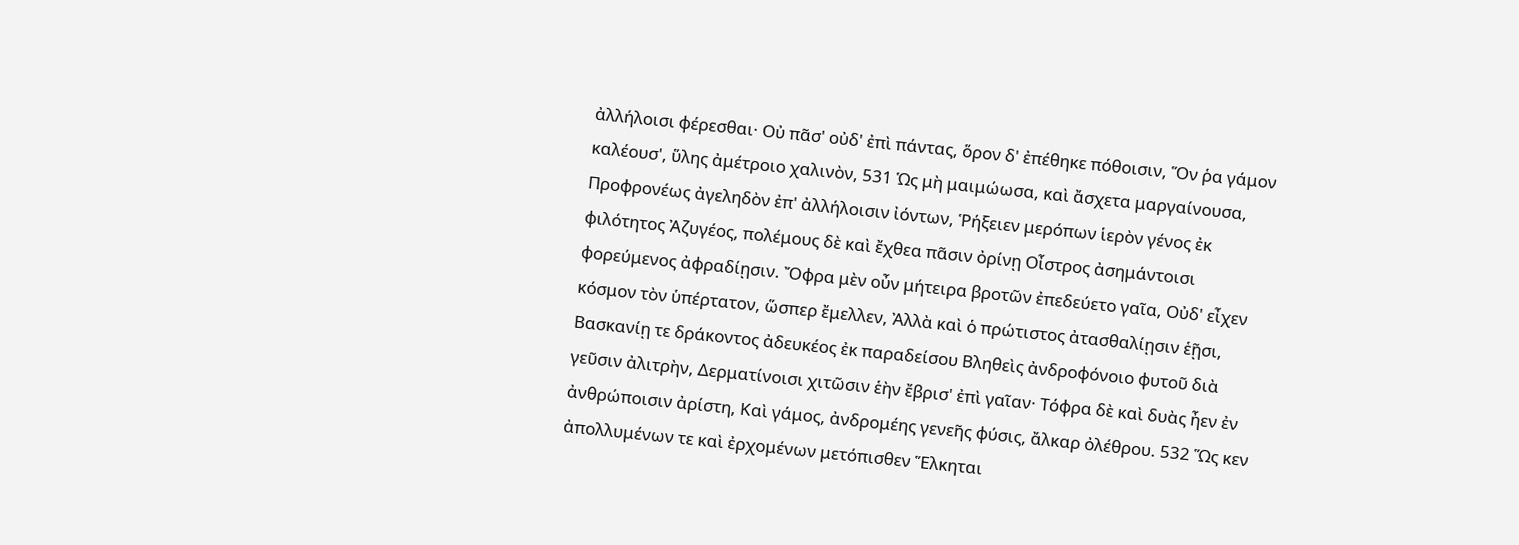ἀλλήλοισι φέρεσθαι· Οὐ πᾶσ' οὐδ' ἐπὶ πάντας, ὅρον δ' ἐπέθηκε πόθοισιν, Ὅν ῥα γάμον καλέουσ', ὕλης ἀμέτροιο χαλινὸν, 531 Ὡς μὴ μαιμώωσα, καὶ ἄσχετα μαργαίνουσα, Προφρονέως ἀγεληδὸν ἐπ' ἀλλήλοισιν ἰόντων, Ῥήξειεν μερόπων ἱερὸν γένος ἐκ φιλότητος Ἀζυγέος, πολέμους δὲ καὶ ἔχθεα πᾶσιν ὀρίνῃ Οἶστρος ἀσημάντοισι φορεύμενος ἀφραδίῃσιν. Ὄφρα μὲν οὖν μήτειρα βροτῶν ἐπεδεύετο γαῖα, Οὐδ' εἶχεν κόσμον τὸν ὑπέρτατον, ὥσπερ ἔμελλεν, Ἀλλὰ καὶ ὁ πρώτιστος ἀτασθαλίῃσιν ἑῇσι, Βασκανίῃ τε δράκοντος ἀδευκέος ἐκ παραδείσου Βληθεὶς ἀνδροφόνοιο φυτοῦ διὰ γεῦσιν ἀλιτρὴν, Δερματίνοισι χιτῶσιν ἑὴν ἔβρισ' ἐπὶ γαῖαν· Τόφρα δὲ καὶ δυὰς ἦεν ἐν ἀνθρώποισιν ἀρίστη, Καὶ γάμος, ἀνδρομέης γενεῆς φύσις, ἄλκαρ ὀλέθρου. 532 Ὥς κεν ἀπολλυμένων τε καὶ ἐρχομένων μετόπισθεν Ἕλκηται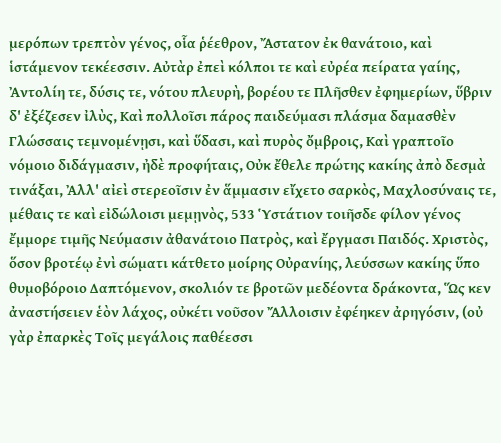μερόπων τρεπτὸν γένος, οἷα ῥέεθρον, Ἄστατον ἐκ θανάτοιο, καὶ ἱστάμενον τεκέεσσιν. Αὐτὰρ ἐπεὶ κόλποι τε καὶ εὐρέα πείρατα γαίης, Ἀντολίη τε, δύσις τε, νότου πλευρὴ, βορέου τε Πλῆσθεν ἐφημερίων, ὕβριν δ' ἐξέζεσεν ἰλὺς, Καὶ πολλοῖσι πάρος παιδεύμασι πλάσμα δαμασθὲν Γλώσσαις τεμνομένῃσι, καὶ ὕδασι, καὶ πυρὸς ὄμβροις, Καὶ γραπτοῖο νόμοιο διδάγμασιν, ἠδὲ προφήταις, Οὐκ ἔθελε πρώτης κακίης ἀπὸ δεσμὰ τινάξαι, Ἀλλ' αἰεὶ στερεοῖσιν ἐν ἅμμασιν εἴχετο σαρκὸς, Μαχλοσύναις τε, μέθαις τε καὶ εἰδώλοισι μεμῃνὸς, 533 Ὑστάτιον τοιῆσδε φίλον γένος ἔμμορε τιμῆς Νεύμασιν ἀθανάτοιο Πατρὸς, καὶ ἔργμασι Παιδός. Χριστὸς, ὅσον βροτέῳ ἐνὶ σώματι κάτθετο μοίρης Οὐρανίης, λεύσσων κακίης ὕπο θυμοβόροιο Δαπτόμενον, σκολιόν τε βροτῶν μεδέοντα δράκοντα, Ὥς κεν ἀναστήσειεν ἑὸν λάχος, οὐκέτι νοῦσον Ἄλλοισιν ἐφέηκεν ἀρηγόσιν, (οὐ γὰρ ἐπαρκὲς Τοῖς μεγάλοις παθέεσσι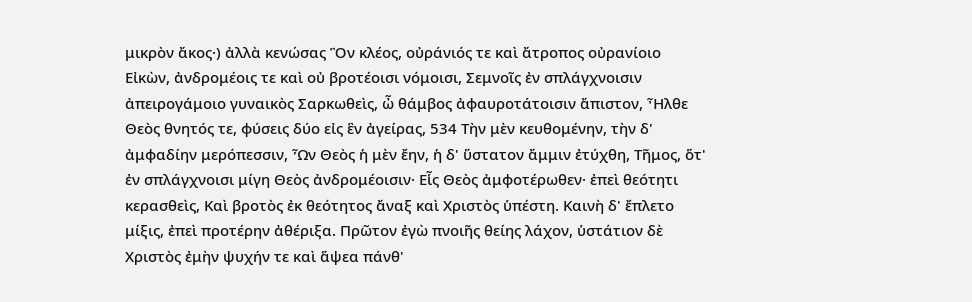μικρὸν ἄκος·) ἀλλὰ κενώσας Ὃν κλέος, οὐράνιός τε καὶ ἄτροπος οὐρανίοιο Εἰκὼν, ἀνδρομέοις τε καὶ οὐ βροτέοισι νόμοισι, Σεμνοῖς ἐν σπλάγχνοισιν ἀπειρογάμοιο γυναικὸς Σαρκωθεὶς, ὦ θάμβος ἀφαυροτάτοισιν ἄπιστον, Ἦλθε Θεὸς θνητός τε, φύσεις δύο εἰς ἓν ἀγείρας, 534 Τὴν μὲν κευθομένην, τὴν δ' ἀμφαδίην μερόπεσσιν, Ὧν Θεὸς ἡ μὲν ἔην, ἡ δ' ὕστατον ἄμμιν ἐτύχθη, Τῆμος, ὅτ' ἐν σπλάγχνοισι μίγη Θεὸς ἀνδρομέοισιν· Εἷς Θεὸς ἀμφοτέρωθεν· ἐπεὶ θεότητι κερασθεὶς, Καὶ βροτὸς ἐκ θεότητος ἄναξ καὶ Χριστὸς ὑπέστη. Καινὴ δ' ἔπλετο μίξις, ἐπεὶ προτέρην ἀθέριξα. Πρῶτον ἐγὼ πνοιῆς θείης λάχον, ὑστάτιον δὲ Χριστὸς ἐμὴν ψυχήν τε καὶ ἅψεα πάνθ'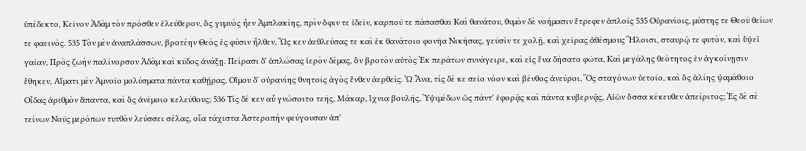ὑπέδεκτο, Κεῖνον Ἀδὰμ τὸν πρόσθεν ἐλεύθερον, ὃς γυμνὸς ἦεν Ἀμπλακίης, πρὶν ὄφιν τε ἰδεῖν, καρποῦ τε πάσασθαι Καὶ θανάτου, θυμὸν δὲ νοήμασιν ἔτρεφεν ἁπλοῖς 535 Οὐρανίοις, μύστης τε Θεοῦ θείων τε φαεινός. 535 Τὸν μὲν ἀναπλάσσων, βροτέην Θεὸς ἐς φύσιν ἦλθεν, Ὥς κεν ἀεθλεύσας τε καὶ ἐκ θανάτοιο φονῆα Νικήσας, γεῦσίν τε χολῇ, καὶ χεῖρας ἀθέσμους Ἥλοισι, σταυρῷ τε φυτὸν, καὶ ὕψεϊ γαῖαν, Πρὸς ζωὴν παλίνορσον Ἀδὰμ καὶ κῦδος ἀνάξῃ. Πείρασι δ' ἁπλώσας ἱερὸν δέμας, ὃν βροτὸν αὐτὸς Ἐκ περάτων συνάγειρε, καὶ εἰς ἕνα δήσατο φῶτα, Καὶ μεγάλης θεότητος ἐν ἀγκοίνῃσιν ἔθηκεν, Αἵματι μὲν Ἀμνοῖο μολύσματα πάντα καθῄρας, Οἴμου δ' οὐρανίης θνητοῖς ἀγὸς ἔνθεν ἀερθείς. Ὦ Ἄνα, τίς δέ κε σεῖο νόον καὶ βένθος ἀνεύροι, Ὃς σταγόνων ὑετοῖο, καὶ ὃς ἁλίης ψαμάθοιο Οἶδας ἀριθμὸν ἅπαντα, καὶ ὃς ἀνέμοιο κελεύθους; 536 Τίς δέ κεν αὖ γνώσοιτο τεῆς, Μάκαρ, ἴχνια βουλῆς, Ὑψιμέδων ὡς πάντ' ἐφορᾷς καὶ πάντα κυβερνᾷς, Αἰὼν ὅσσα κέκευθεν ἀπείριτος; Ἐς δὲ σὲ τείνων Νοῦς μερόπων τυτθὸν λεύσσει σέλας, οἷα τάχιστα Ἀστεροπὴν φεύγουσαν ἀπ'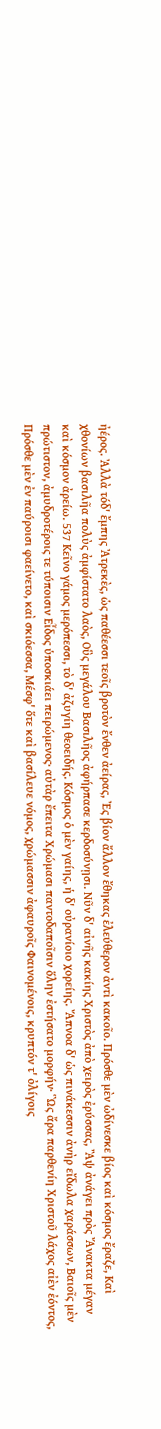ἠέρος. Ἀλλὰ τόδ' ἔμπης Ἀτρεκὲς, ὡς παθέεσσι τεοῖς βροτὸν ἔνθεν ἀείρας, Ἐς βίον ἄλλον ἔθηκας ἐλεύθερον ἀντὶ κακοῖο. Πρόσθε μὲν ὠδίνεσκε βίος καὶ κόσμος ἔραζε, Καὶ χθονίων βασιλῆα πολὺς ἀμφίστατο λαὸς, Οὓς μεγάλου Βασιλῆος ἀφήρπασε κερδοσύνῃσι. Νῦν δ' αἰνῆς κακίης Χριστὸς ἀπὸ χειρὸς ἐρύσσας, Ἂψ ἀνάγει πρὸς Ἄνακτα μέγαν καὶ κόσμον ἀρείω. 537 Κεῖνο γάμος μερόπεσσι, τὸ δ' ἀζυγίη θεοειδής. Κόσμος ὁ μὲν γαίης, ἡ δ' οὐρανίοιο χορείης. Ἄπνοα δ' ὡς πινάκεσσιν ἀνὴρ εἴδωλα χαράσσων, Βαιοῖς μὲν πρώτιστον, ἀμυδροτέροις τε τύποισιν Εἶδος ὑποσκιάει πειρώμενος· αὐτὰρ ἔπειτα Χρώμασι παντοδαποῖσιν ὅλην ἐστήσατο μορφήν· Ὣς ἄρα παρθενίη Χριστοῦ λάχος αἰὲν ἐόντος, Πρόσθε μὲν ἐν παύροισι φαείνετο, καὶ σκιόεσσα, Μέσφ' ὅτε καὶ βασίλευε νόμος, χρώμασσιν ἀφαυροῖς Φαινομένοις, κρυπτόν τ' ὀλίγοις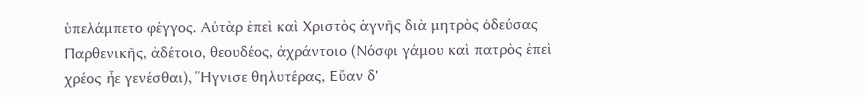ὑπελάμπετο φέγγος. Αὐτὰρ ἐπεὶ καὶ Χριστὸς ἁγνῆς διὰ μητρὸς ὁδεύσας Παρθενικῆς, ἀδέτοιο, θεουδέος, ἀχράντοιο (Νόσφι γάμου καὶ πατρὸς ἐπεὶ χρέος ἦε γενέσθαι), Ἥγνισε θηλυτέρας, Εὔαν δ'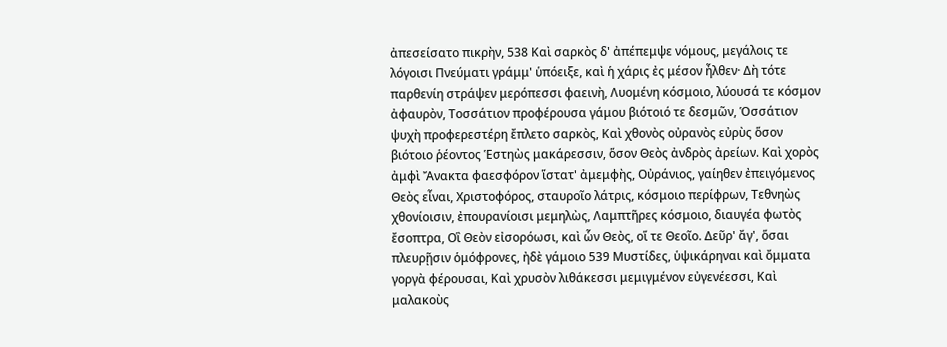ἀπεσείσατο πικρὴν, 538 Καὶ σαρκὸς δ' ἀπέπεμψε νόμους, μεγάλοις τε λόγοισι Πνεύματι γράμμ' ὑπόειξε, καὶ ἡ χάρις ἐς μέσον ἦλθεν· Δὴ τότε παρθενίη στράψεν μερόπεσσι φαεινὴ, Λυομένη κόσμοιο, λύουσά τε κόσμον ἀφαυρὸν, Τοσσάτιον προφέρουσα γάμου βιότοιό τε δεσμῶν, Ὁσσάτιον ψυχὴ προφερεστέρη ἔπλετο σαρκὸς, Καὶ χθονὸς οὐρανὸς εὐρὺς ὅσον βιότοιο ῥέοντος Ἑστηὼς μακάρεσσιν, ὅσον Θεὸς ἀνδρὸς ἀρείων. Καὶ χορὸς ἀμφὶ Ἄνακτα φαεσφόρον ἵστατ' ἀμεμφὴς, Οὐράνιος, γαίηθεν ἐπειγόμενος Θεὸς εἶναι, Χριστοφόρος, σταυροῖο λάτρις, κόσμοιο περίφρων, Τεθνηὼς χθονίοισιν, ἐπουρανίοισι μεμηλὼς, Λαμπτῆρες κόσμοιο, διαυγέα φωτὸς ἔσοπτρα, Οἳ Θεὸν εἰσορόωσι, καὶ ὧν Θεὸς, οἵ τε Θεοῖο. Δεῦρ' ἄγ', ὅσαι πλευρῇσιν ὁμόφρονες, ἠδὲ γάμοιο 539 Μυστίδες, ὑψικάρηναι καὶ ὄμματα γοργὰ φέρουσαι, Καὶ χρυσὸν λιθάκεσσι μεμιγμένον εὐγενέεσσι, Καὶ μαλακοὺς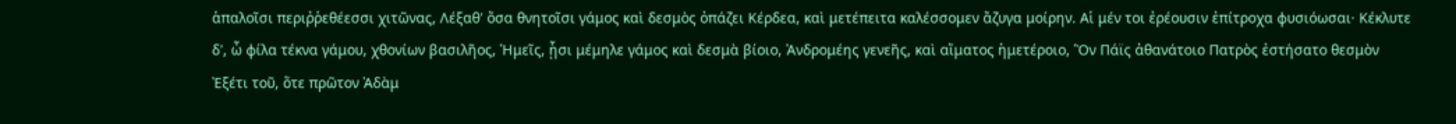ἁπαλοῖσι περιῤῥεθέεσσι χιτῶνας, Λέξαθ' ὅσα θνητοῖσι γάμος καὶ δεσμὸς ὀπάζει Κέρδεα, καὶ μετέπειτα καλέσσομεν ἄζυγα μοίρην. Αἱ μέν τοι ἐρέουσιν ἐπίτροχα φυσιόωσαι· Κέκλυτε δ', ὦ φίλα τέκνα γάμου, χθονίων βασιλῆος, Ἡμεῖς, ᾗσι μέμηλε γάμος καὶ δεσμὰ βίοιο, Ἀνδρομέης γενεῆς, καὶ αἵματος ἡμετέροιο, Ὃν Πάϊς ἀθανάτοιο Πατρὸς ἐστήσατο θεσμὸν Ἐξέτι τοῦ, ὅτε πρῶτον Ἀδὰμ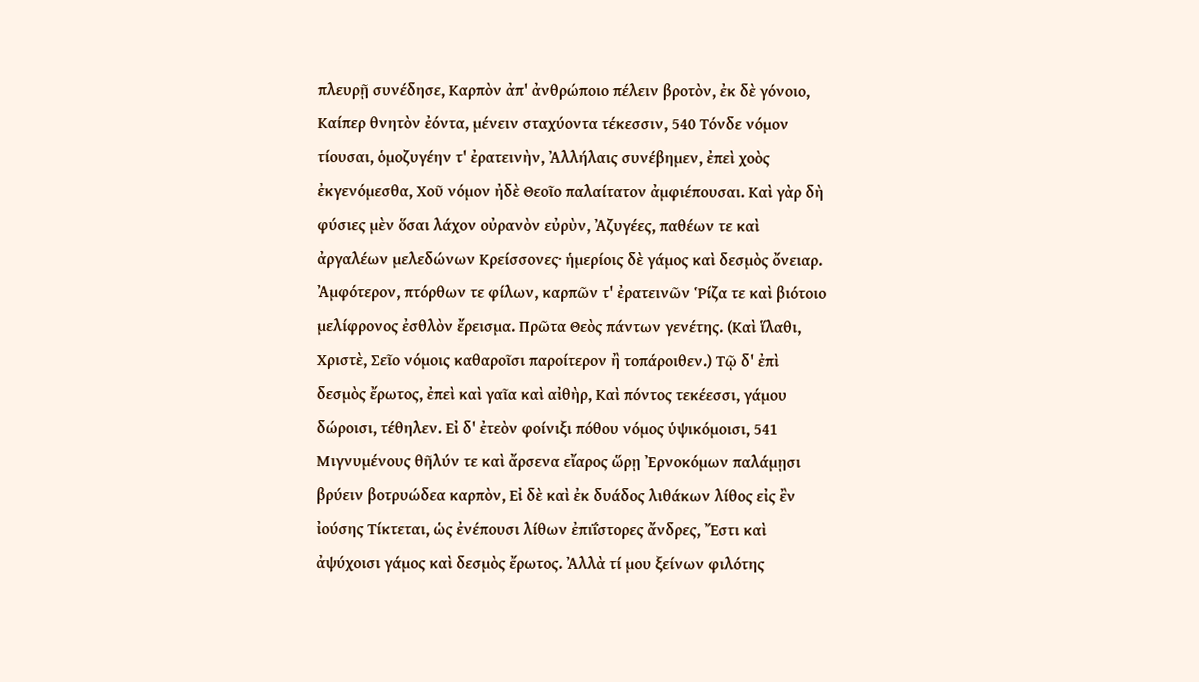πλευρῇ συνέδησε, Καρπὸν ἀπ' ἀνθρώποιο πέλειν βροτὸν, ἐκ δὲ γόνοιο, Καίπερ θνητὸν ἐόντα, μένειν σταχύοντα τέκεσσιν, 540 Τόνδε νόμον τίουσαι, ὁμοζυγέην τ' ἐρατεινὴν, Ἀλλήλαις συνέβημεν, ἐπεὶ χοὸς ἐκγενόμεσθα, Χοῦ νόμον ἠδὲ Θεοῖο παλαίτατον ἀμφιέπουσαι. Καὶ γὰρ δὴ φύσιες μὲν ὅσαι λάχον οὐρανὸν εὐρὺν, Ἀζυγέες, παθέων τε καὶ ἀργαλέων μελεδώνων Κρείσσονες· ἡμερίοις δὲ γάμος καὶ δεσμὸς ὄνειαρ. Ἀμφότερον, πτόρθων τε φίλων, καρπῶν τ' ἐρατεινῶν Ῥίζα τε καὶ βιότοιο μελίφρονος ἐσθλὸν ἔρεισμα. Πρῶτα Θεὸς πάντων γενέτης. (Καὶ ἵλαθι, Χριστὲ, Σεῖο νόμοις καθαροῖσι παροίτερον ἢ τοπάροιθεν.) Τῷ δ' ἐπὶ δεσμὸς ἔρωτος, ἐπεὶ καὶ γαῖα καὶ αἰθὴρ, Καὶ πόντος τεκέεσσι, γάμου δώροισι, τέθηλεν. Εἰ δ' ἐτεὸν φοίνιξι πόθου νόμος ὑψικόμοισι, 541 Μιγνυμένους θῆλύν τε καὶ ἄρσενα εἴαρος ὥρῃ Ἐρνοκόμων παλάμῃσι βρύειν βοτρυώδεα καρπὸν, Εἰ δὲ καὶ ἐκ δυάδος λιθάκων λίθος εἰς ἒν ἰούσης Τίκτεται, ὡς ἐνέπουσι λίθων ἐπιΐστορες ἄνδρες, Ἔστι καὶ ἀψύχοισι γάμος καὶ δεσμὸς ἔρωτος. Ἀλλὰ τί μου ξείνων φιλότης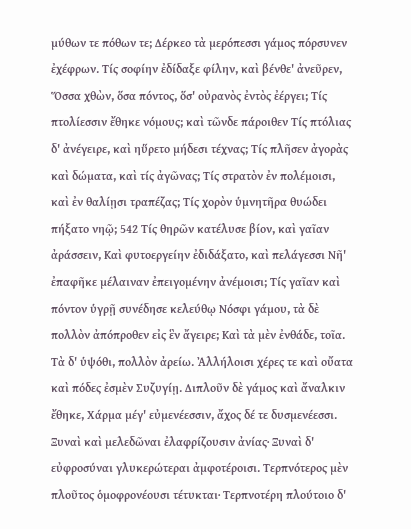μύθων τε πόθων τε; Δέρκεο τὰ μερόπεσσι γάμος πόρσυνεν ἐχέφρων. Τίς σοφίην ἐδίδαξε φίλην, καὶ βένθε' ἀνεῦρεν, Ὅσσα χθὼν, ὅσα πόντος, ὅσ' οὐρανὸς ἐντὸς ἐέργει; Τίς πτολίεσσιν ἔθηκε νόμους; καὶ τῶνδε πάροιθεν Τίς πτόλιας δ' ἀνέγειρε, καὶ ηὕρετο μήδεσι τέχνας; Τίς πλῆσεν ἀγορὰς καὶ δώματα, καὶ τίς ἀγῶνας; Τίς στρατὸν ἐν πολέμοισι, καὶ ἐν θαλίῃσι τραπέζας; Τίς χορὸν ὑμνητῆρα θυώδει πήξατο νηῷ; 542 Τίς θηρῶν κατέλυσε βίον, καὶ γαῖαν ἀράσσειν, Καὶ φυτοεργείην ἐδιδάξατο, καὶ πελάγεσσι Νῆ' ἐπαφῆκε μέλαιναν ἐπειγομένην ἀνέμοισι; Τίς γαῖαν καὶ πόντον ὑγρῇ συνέδησε κελεύθῳ Νόσφι γάμου, τὰ δὲ πολλὸν ἀπόπροθεν εἰς ἓν ἄγειρε; Καὶ τὰ μὲν ἐνθάδε, τοῖα. Τὰ δ' ὑψόθι, πολλὸν ἀρείω. Ἀλλήλοισι χέρες τε καὶ οὔατα καὶ πόδες ἐσμὲν Συζυγίῃ. Διπλοῦν δὲ γάμος καὶ ἄναλκιν ἔθηκε, Χάρμα μέγ' εὐμενέεσσιν, ἄχος δέ τε δυσμενέεσσι. Ξυναὶ καὶ μελεδῶναι ἐλαφρίζουσιν ἀνίας· Ξυναὶ δ' εὐφροσύναι γλυκερώτεραι ἀμφοτέροισι. Τερπνότερος μὲν πλοῦτος ὁμοφρονέουσι τέτυκται· Τερπνοτέρη πλούτοιο δ'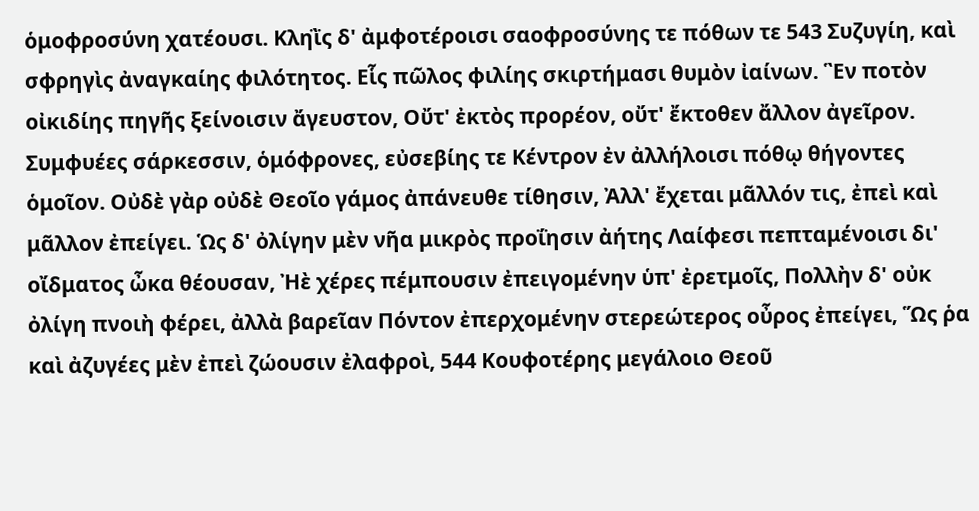ὁμοφροσύνη χατέουσι. Κληῒς δ' ἀμφοτέροισι σαοφροσύνης τε πόθων τε 543 Συζυγίη, καὶ σφρηγὶς ἀναγκαίης φιλότητος. Εἷς πῶλος φιλίης σκιρτήμασι θυμὸν ἰαίνων. Ἓν ποτὸν οἰκιδίης πηγῆς ξείνοισιν ἄγευστον, Οὔτ' ἐκτὸς προρέον, οὔτ' ἔκτοθεν ἄλλον ἀγεῖρον. Συμφυέες σάρκεσσιν, ὁμόφρονες, εὐσεβίης τε Κέντρον ἐν ἀλλήλοισι πόθῳ θήγοντες ὁμοῖον. Οὐδὲ γὰρ οὐδὲ Θεοῖο γάμος ἀπάνευθε τίθησιν, Ἀλλ' ἔχεται μᾶλλόν τις, ἐπεὶ καὶ μᾶλλον ἐπείγει. Ὡς δ' ὀλίγην μὲν νῆα μικρὸς προΐησιν ἀήτης Λαίφεσι πεπταμένοισι δι' οἴδματος ὦκα θέουσαν, Ἠὲ χέρες πέμπουσιν ἐπειγομένην ὑπ' ἐρετμοῖς, Πολλὴν δ' οὐκ ὀλίγη πνοιὴ φέρει, ἀλλὰ βαρεῖαν Πόντον ἐπερχομένην στερεώτερος οὖρος ἐπείγει, Ὥς ῥα καὶ ἀζυγέες μὲν ἐπεὶ ζώουσιν ἐλαφροὶ, 544 Κουφοτέρης μεγάλοιο Θεοῦ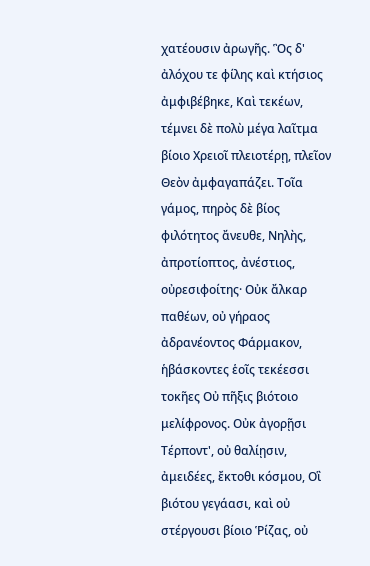χατέουσιν ἀρωγῆς. Ὃς δ' ἀλόχου τε φίλης καὶ κτήσιος ἀμφιβέβηκε, Καὶ τεκέων, τέμνει δὲ πολὺ μέγα λαῖτμα βίοιο Χρειοῖ πλειοτέρῃ, πλεῖον Θεὸν ἀμφαγαπάζει. Τοῖα γάμος, πηρὸς δὲ βίος φιλότητος ἄνευθε, Νηλὴς, ἀπροτίοπτος, ἀνέστιος, οὐρεσιφοίτης· Οὐκ ἄλκαρ παθέων, οὐ γήραος ἀδρανέοντος Φάρμακον, ἡβάσκοντες ἑοῖς τεκέεσσι τοκῆες Οὐ πῆξις βιότοιο μελίφρονος. Οὐκ ἀγορῇσι Τέρποντ', οὐ θαλίῃσιν, ἀμειδέες, ἔκτοθι κόσμου, Οἳ βιότου γεγάασι, καὶ οὐ στέργουσι βίοιο Ῥίζας, οὐ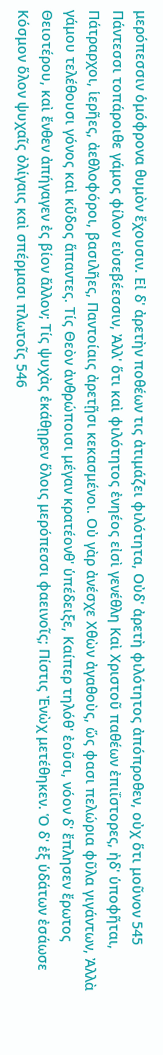μερόπεσσιν ὁμόφρονα θυμὸν ἔχουσιν. Εἰ δ' ἀρετὴν ποθέων τις ἀτιμάζει φιλότητα, Οὐδ' ἀρετὴ φιλότητος ἀπόπροθεν, οὐχ ὅτι μοῦνον 545 Πάντεσσι τοπάροιθε γάμος φίλον εὐσεβέεσσιν, Ἀλλ' ὅτι καὶ φιλότητος ἐνηέος εἰσὶ γενέθλη Καὶ Χριστοῦ παθέων ἐπιΐστορες, ἠδ' ὑποφῆται, Πάτραρχοι, ἱερῆες, ἀεθλοφόροι, βασιλῆες, Παντοίαις ἀρετῇσι κεκασμένοι. Οὐ γὰρ ἀνέσχε Χθὼν ἀγαθοὺς, ὥς φασι πελώρια φῦλα γιγάντων, Ἀλλὰ γάμου τελέθουσι γόνος καὶ κῦδος ἅπαντες. Τίς Θεὸν ἀνθρώποισι μέγαν κρατέονθ' ὑπέδειξε, Καίπερ τηλόθ' ἐοῦσι, νόον δ' ἔπλησεν ἔρωτος Θειοτέρου, καὶ ἔνθεν ἀπήγαγεν ἐς βίον ἄλλον; Τίς ψυχὰς ἐκάθῃρεν ὅλοις μερόπεσσι φαεινοῖς; Πίστις Ἐνὼχ μετέθηκεν. Ὁ δ' ἐξ ὑδάτων ἐσάωσε Κόσμον ὅλον ψυχαῖς ὀλίγαις καὶ σπέρμασι πλωτοῖς 546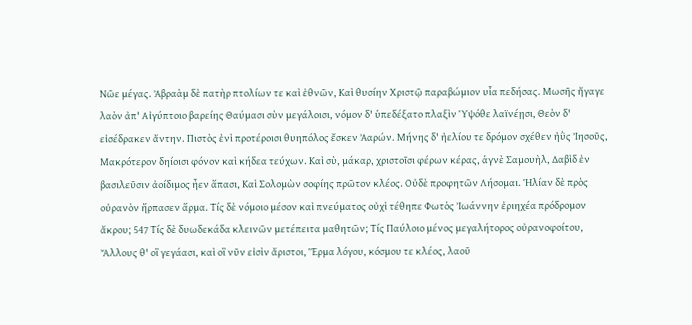Νῶε μέγας. Ἀβραὰμ δὲ πατὴρ πτολίων τε καὶ ἐθνῶν, Καὶ θυσίην Χριστῷ παραβώμιον υἷα πεδήσας. Μωσῆς ἤγαγε λαὸν ἀπ' Αἰγύπτοιο βαρείης Θαύμασι σὺν μεγάλοισι, νόμον δ' ὑπεδέξατο πλαξὶν Ὑψόθε λαϊνέῃσι, Θεὸν δ' εἰσέδρακεν ἄντην. Πιστὸς ἐνὶ προτέροισι θυηπόλος ἔσκεν Ἀαρών. Μήνης δ' ἠελίου τε δρόμον σχέθεν ἠῢς Ἰησοῦς, Μακρότερον δηίοισι φόνον καὶ κήδεα τεύχων. Καὶ σὺ, μάκαρ, χριστοῖσι φέρων κέρας, ἁγνὲ Σαμουὴλ, Δαβὶδ ἐν βασιλεῦσιν ἀοίδιμος ἦεν ἅπασι, Καὶ Σολομὼν σοφίης πρῶτον κλέος. Οὐδὲ προφητῶν Λήσομαι. Ἡλίαν δὲ πρὸς οὐρανὸν ἥρπασεν ἅρμα. Τίς δὲ νόμοιο μέσον καὶ πνεύματος οὐχὶ τέθηπε Φωτὸς Ἰωάννην ἐριηχέα πρόδρομον ἄκρου; 547 Τίς δὲ δυωδεκάδα κλεινῶν μετέπειτα μαθητῶν; Τίς Παύλοιο μένος μεγαλήτορος οὐρανοφοίτου, Ἄλλους θ' οἳ γεγάασι, καὶ οἳ νῦν εἰσὶν ἄριστοι, Ἕρμα λόγου, κόσμου τε κλέος, λαοῦ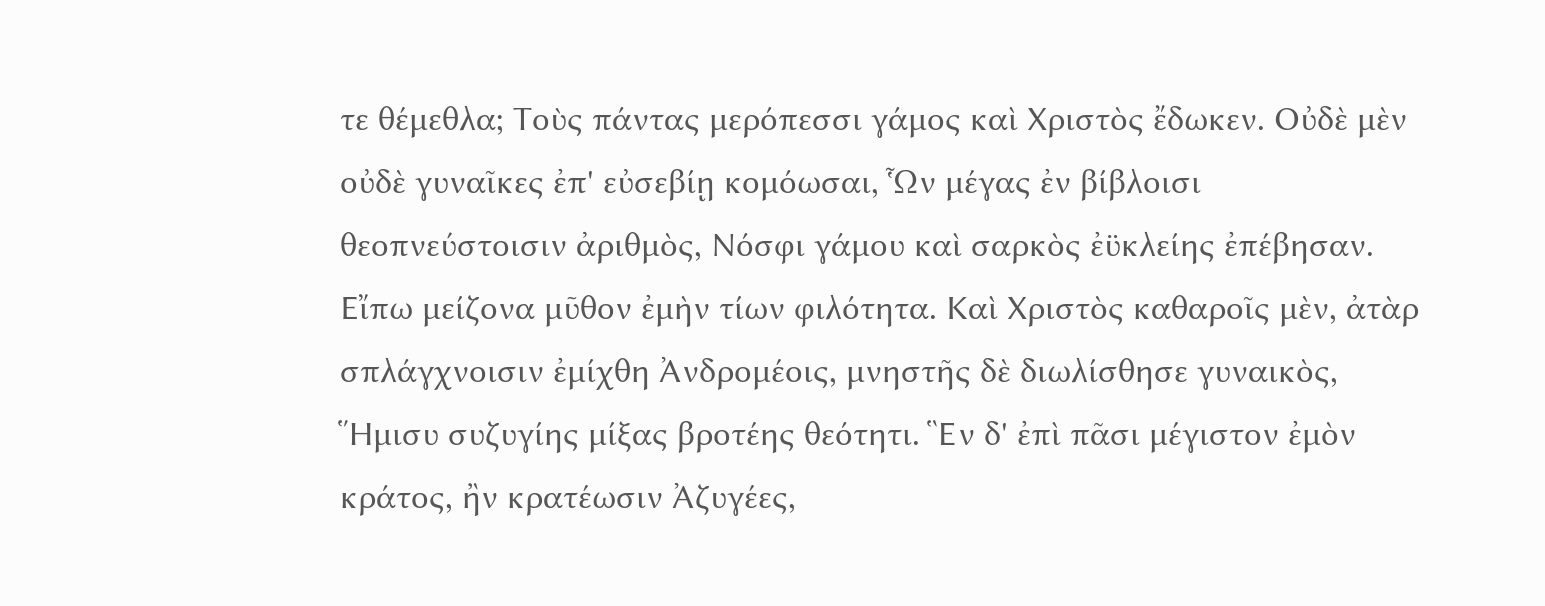τε θέμεθλα; Τοὺς πάντας μερόπεσσι γάμος καὶ Χριστὸς ἔδωκεν. Οὐδὲ μὲν οὐδὲ γυναῖκες ἐπ' εὐσεβίῃ κομόωσαι, Ὧν μέγας ἐν βίβλοισι θεοπνεύστοισιν ἀριθμὸς, Νόσφι γάμου καὶ σαρκὸς ἐϋκλείης ἐπέβησαν. Εἴπω μείζονα μῦθον ἐμὴν τίων φιλότητα. Καὶ Χριστὸς καθαροῖς μὲν, ἀτὰρ σπλάγχνοισιν ἐμίχθη Ἀνδρομέοις, μνηστῆς δὲ διωλίσθησε γυναικὸς, Ἥμισυ συζυγίης μίξας βροτέης θεότητι. Ἓν δ' ἐπὶ πᾶσι μέγιστον ἐμὸν κράτος, ἢν κρατέωσιν Ἀζυγέες,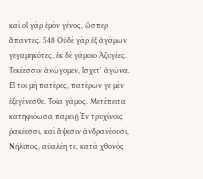καὶ οἳ γὰρ ἐμὸν γένος, ὥσπερ ἅπαντες. 548 Οὐδὲ γὰρ ἐξ ἀγάμων γεγαμηκότες, ἐκ δὲ γάμοιο Ἀζυγέες. Τεκέεσσιν ἀνώγομεν, ἴσχετ' ἀγῶνα. Εἴ τοι μὴ πατέρες, πατέρων γε μὲν ἐξεγένεσθε. Τοῖα γάμος. Μετέπειτα κατηφιόωσα παρειῇ Ἐν τρυχίνοις ῥακέεσσι, καὶ ἅψεσιν ἀνδρανέουσι, Νήλιπος, αὐαλέη τε, κατὰ χθονὸς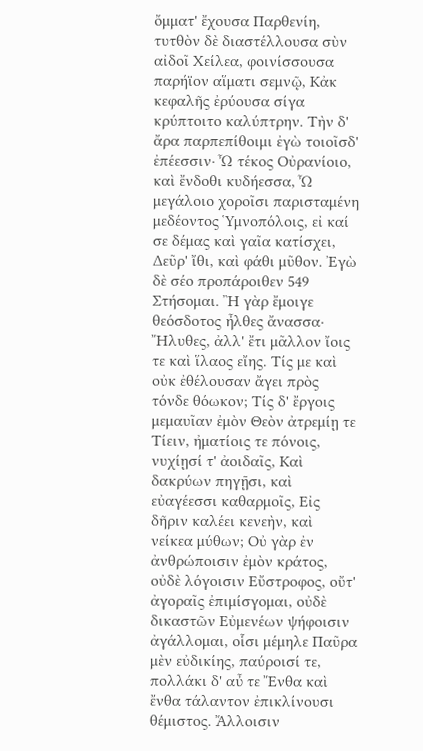ὄμματ' ἔχουσα Παρθενίη, τυτθὸν δὲ διαστέλλουσα σὺν αἰδοῖ Χείλεα, φοινίσσουσα παρήϊον αἵματι σεμνῷ, Κἀκ κεφαλῆς ἐρύουσα σίγα κρύπτοιτο καλύπτρην. Τὴν δ' ἄρα παρπεπίθοιμι ἐγὼ τοιοῖσδ' ἐπέεσσιν· Ὦ τέκος Οὐρανίοιο, καὶ ἔνδοθι κυδήεσσα, Ὦ μεγάλοιο χοροῖσι παρισταμένη μεδέοντος Ὑμνοπόλοις, εἰ καί σε δέμας καὶ γαῖα κατίσχει, Δεῦρ' ἴθι, καὶ φάθι μῦθον. Ἐγὼ δὲ σέο προπάροιθεν 549 Στήσομαι. Ἢ γὰρ ἔμοιγε θεόσδοτος ἦλθες ἄνασσα· Ἤλυθες, ἀλλ' ἔτι μᾶλλον ἴοις τε καὶ ἵλαος εἴης. Τίς με καὶ οὐκ ἐθέλουσαν ἄγει πρὸς τόνδε θόωκον; Τίς δ' ἔργοις μεμαυῖαν ἐμὸν Θεὸν ἀτρεμίῃ τε Τίειν, ἠματίοις τε πόνοις, νυχίῃσί τ' ἀοιδαῖς, Καὶ δακρύων πηγῇσι, καὶ εὐαγέεσσι καθαρμοῖς, Εἰς δῆριν καλέει κενεὴν, καὶ νείκεα μύθων; Οὐ γὰρ ἐν ἀνθρώποισιν ἐμὸν κράτος, οὐδὲ λόγοισιν Εὔστροφος, οὔτ' ἀγοραῖς ἐπιμίσγομαι, οὐδὲ δικαστῶν Εὐμενέων ψήφοισιν ἀγάλλομαι, οἷσι μέμηλε Παῦρα μὲν εὐδικίης, παύροισί τε, πολλάκι δ' αὖ τε Ἔνθα καὶ ἔνθα τάλαντον ἐπικλίνουσι θέμιστος. Ἄλλοισιν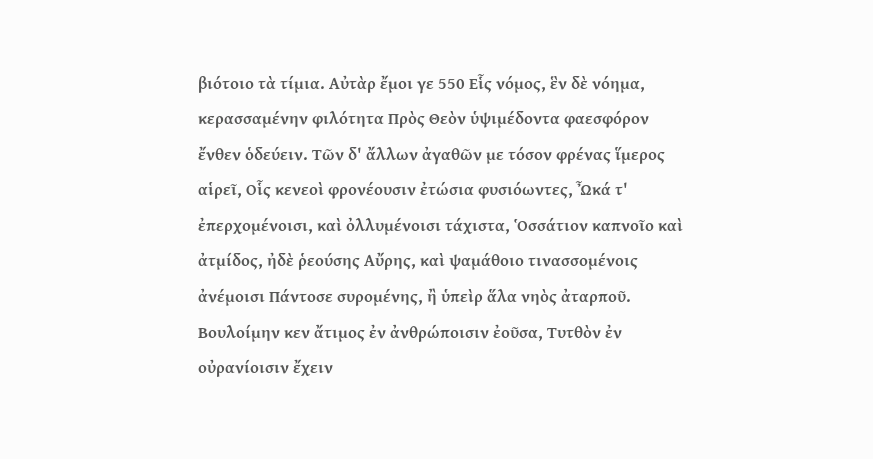βιότοιο τὰ τίμια. Αὐτὰρ ἔμοι γε 550 Εἷς νόμος, ἓν δὲ νόημα, κερασσαμένην φιλότητα Πρὸς Θεὸν ὑψιμέδοντα φαεσφόρον ἔνθεν ὁδεύειν. Τῶν δ' ἄλλων ἀγαθῶν με τόσον φρένας ἵμερος αἱρεῖ, Οἷς κενεοὶ φρονέουσιν ἐτώσια φυσιόωντες, Ὦκά τ' ἐπερχομένοισι, καὶ ὀλλυμένοισι τάχιστα, Ὁσσάτιον καπνοῖο καὶ ἀτμίδος, ἠδὲ ῥεούσης Αὔρης, καὶ ψαμάθοιο τινασσομένοις ἀνέμοισι Πάντοσε συρομένης, ἢ ὑπεὶρ ἅλα νηὸς ἀταρποῦ. Βουλοίμην κεν ἄτιμος ἐν ἀνθρώποισιν ἐοῦσα, Τυτθὸν ἐν οὐρανίοισιν ἔχειν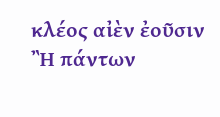κλέος αἰὲν ἐοῦσιν Ἢ πάντων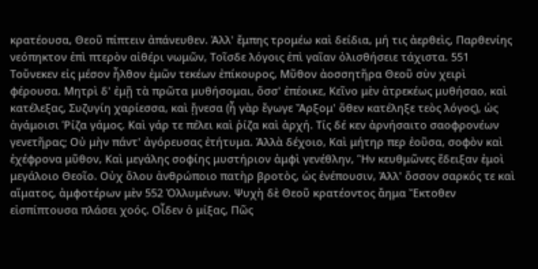κρατέουσα, Θεοῦ πίπτειν ἀπάνευθεν. Ἀλλ' ἔμπης τρομέω καὶ δείδια, μή τις ἀερθεὶς, Παρθενίης νεόπηκτον ἐπὶ πτερὸν αἰθέρι νωμῶν, Τοῖσδε λόγοις ἐπὶ γαῖαν ὀλισθήσειε τάχιστα. 551 Τοὔνεκεν εἰς μέσον ἦλθον ἐμῶν τεκέων ἐπίκουρος, Μῦθον ἀοσσητῆρα Θεοῦ σὺν χειρὶ φέρουσα. Μητρὶ δ' ἐμῇ τὰ πρῶτα μυθήσομαι, ὅσσ' ἐπέοικε, Κεῖνο μὲν ἀτρεκέως μυθήσαο, καὶ κατέλεξας, Συζυγίη χαρίεσσα, καὶ ᾔνεσα (ἦ γὰρ ἔγωγε Ἄρξομ' ὅθεν κατέληξε τεὸς λόγος), ὡς ἀγάμοισι Ῥίζα γάμος. Καὶ γάρ τε πέλει καὶ ῥίζα καὶ ἀρχή. Τίς δέ κεν ἀρνήσαιτο σαοφρονέων γενετῆρας; Οὐ μὴν πάντ' ἀγόρευσας ἐτήτυμα. Ἀλλὰ δέχοιο, Καὶ μήτηρ περ ἐοῦσα, σοφὸν καὶ ἐχέφρονα μῦθον, Καὶ μεγάλης σοφίης μυστήριον ἀμφὶ γενέθλην, Ἣν κευθμῶνες ἔδειξαν ἐμοὶ μεγάλοιο Θεοῖο. Οὐχ ὅλου ἀνθρώποιο πατὴρ βροτὸς, ὡς ἐνέπουσιν, Ἀλλ' ὅσσον σαρκός τε καὶ αἵματος, ἀμφοτέρων μὲν 552 Ὀλλυμένων. Ψυχὴ δὲ Θεοῦ κρατέοντος ἄημα Ἔκτοθεν εἰσπίπτουσα πλάσει χοός. Οἶδεν ὁ μίξας, Πῶς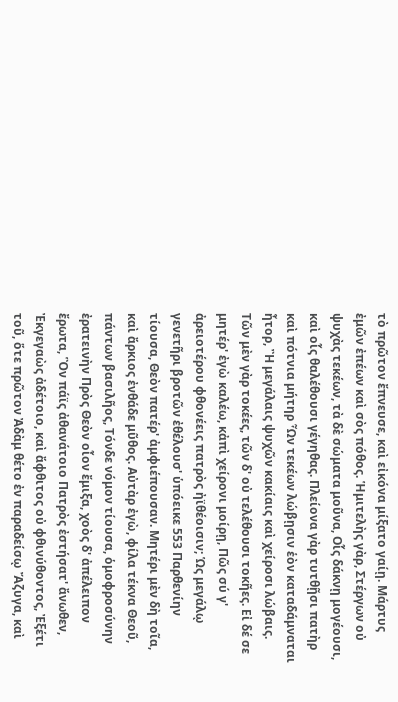τὸ πρῶτον ἔπνευσε, καὶ εἰκόνα μίξατο γαίῃ. Μάρτυς ἐμῶν ἐπέων καὶ σὸς πόθος. Ἡμιτελὴς γὰρ, Στέργων οὐ ψυχὰς τεκέων, τὰ δὲ σώματα μοῦνα, Οἷς δάκνῃ μογέουσι, καὶ οἷς θαλέθουσι γέγηθας. Πλείονα γὰρ τυτθῇσι πατὴρ καὶ πότνια μήτηρ Ὧν τεκέων λώβῃσιν ἑὸν καταδάμναται ἦτορ, Ἢ μεγάλαις ψυχῶν κακίαις καὶ χείροσι λώβαις. Τῶν μὲν γὰρ τοκέες, τῶν δ' οὐ τελέθουσι τοκῆες. Εἰ δέ σε μητέρ' ἐγὼ καλέω, κἀπὶ χείρονι μοίρῃ, Πῶς σύ γ' ἀρειοτέρου φθονέεις πατρὸς ἠϊθέοισιν; Ὡς μεγάλῳ γενετῆρι βροτῶν ἐθέλουσ' ὑπόεικε 553 Παρθενίην τίουσα, Θεὸν πατέρ' ἀμφιέπουσαν. Μητέρι μὲν δὴ τοῖα, καὶ ἄρκιος ἐνθάδε μῦθος. Αὐτὰρ ἐγὼ, φίλα τέκνα Θεοῦ, πάντων βασιλῆος, Τόνδε νόμον τίουσα, ὁμοφροσύνην ἐρατεινὴν Πρὸς Θεὸν οἶον ἔμιξα, χοὸς δ' ἀπέλειπον ἔρωτα, Ὃν πάϊς ἀθανάτοιο Πατρὸς ἐστήσατ' ἄνωθεν, Ἐκγεγαὼς ἀδέτοιο, καὶ ἄφθιτος οὐ φθινύθοντος, Ἐξέτι τοῦ, ὅτε πρῶτον Ἀδὰμ θέτο ἐν παραδείσῳ Ἄζυγα, καὶ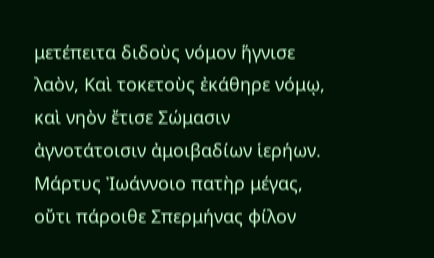μετέπειτα διδοὺς νόμον ἥγνισε λαὸν, Καὶ τοκετοὺς ἐκάθηρε νόμῳ, καὶ νηὸν ἔτισε Σώμασιν ἀγνοτάτοισιν ἀμοιβαδίων ἱερήων. Μάρτυς Ἰωάννοιο πατὴρ μέγας, οὔτι πάροιθε Σπερμήνας φίλον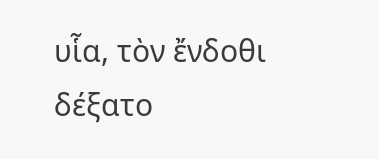υἷα, τὸν ἔνδοθι δέξατο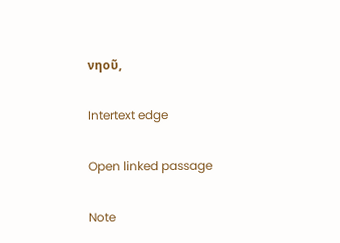νηοῦ,

Intertext edge

Open linked passage

Note